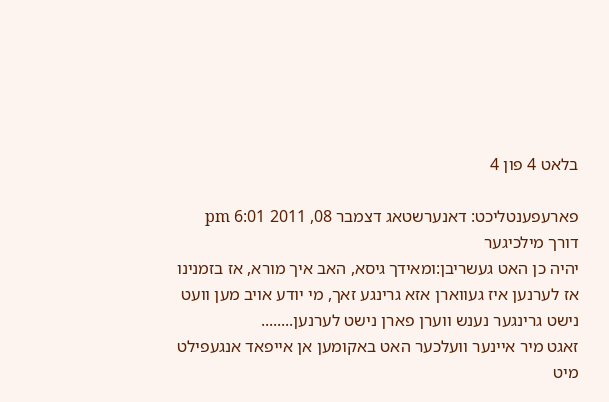בלאט 4 פון 4

פארעפענטליכט: דאנערשטאג דצמבר 08, 2011 6:01 pm
דורך מילכיגער
יהיה כן האט געשריבן:ומאידך גיסא, האב איך מורא, אז בזמנינו אז לערנען איז געווארן אזא גרינגע זאך, מי יודע אויב מען וועט נישט גרינגער נענש ווערן פארן נישט לערנען........
זאגט מיר איינער וועלכער האט באקומען אן אייפאד אנגעפילט מיט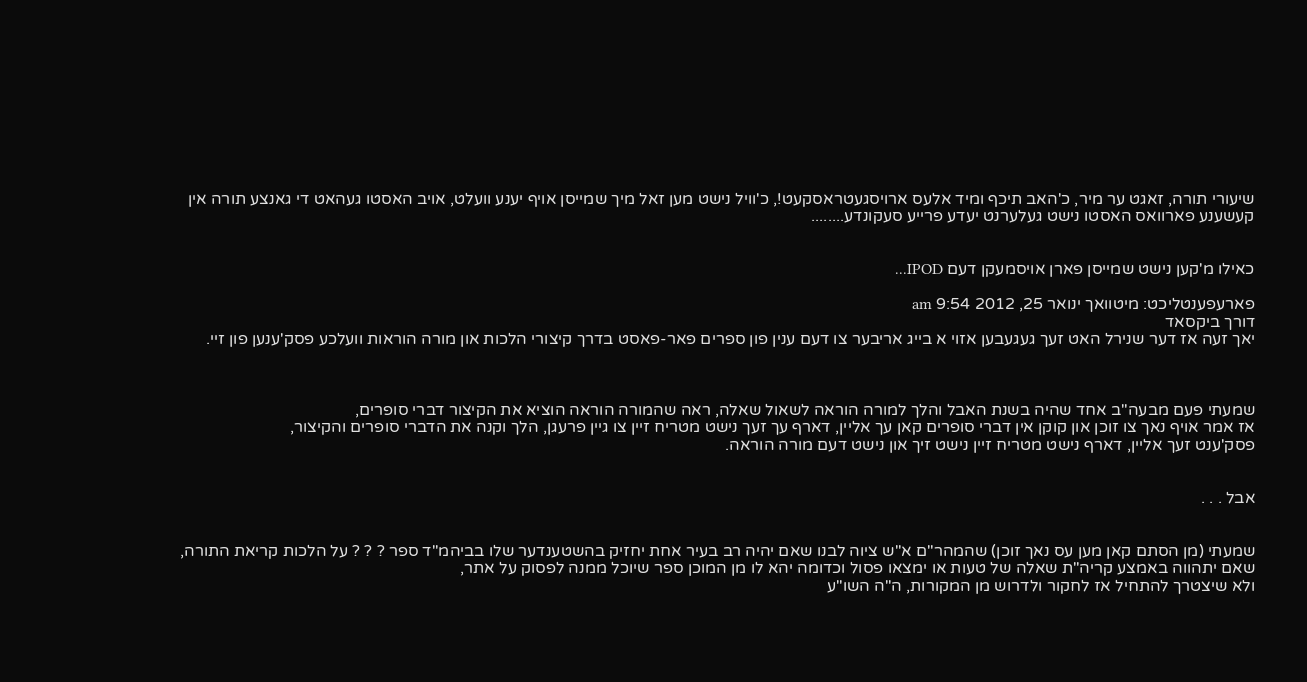שיעורי תורה, זאגט ער מיר, כ'האב תיכף ומיד אלעס ארויסגעטראסקעט!, כ'וויל נישט מען זאל מיך שמייסן אויף יענע וועלט, אויב האסטו געהאט די גאנצע תורה אין קעשענע פארוואס האסטו נישט געלערנט יעדע פרייע סעקונדע........


כאילו מ'קען נישט שמייסן פארן אויסמעקן דעם IPOD...

פארעפענטליכט: מיטוואך ינואר 25, 2012 9:54 am
דורך ביקסאד
יאך זעה אז דער שנירל האט זעך געגעבען אזוי א בייג אריבער צו דעם ענין פון ספרים פאר-פאסט בדרך קיצורי הלכות און מורה הוראות וועלכע פסק'ענען פון זיי.



שמעתי פעם מבעה"ב אחד שהיה בשנת האבל והלך למורה הוראה לשאול שאלה, ראה שהמורה הוראה הוציא את הקיצור דברי סופרים,
אז אמר אויף נאך צו זוכן און קוקן אין דברי סופרים קאן עך אליין, דארף עך זעך נישט מטריח זיין צו גיין פרעגן, הלך וקנה את הדברי סופרים והקיצור,
פסק'ענט זעך אליין, דארף נישט מטריח זיין נישט זיך און נישט דעם מורה הוראה.


אבל . . .


שמעתי (מן הסתם קאן מען עס נאך זוכן) שהמהר"ם א"ש ציוה לבנו שאם יהיה רב בעיר אחת יחזיק בהשטענדער שלו בביהמ"ד ספר ? ? ? על הלכות קריאת התורה,
שאם יתהווה באמצע קריה"ת שאלה של טעות או ימצאו פסול וכדומה יהא לו מן המוכן ספר שיוכל ממנה לפסוק על אתר,
ולא שיצטרך להתחיל אז לחקור ולדרוש מן המקורות, ה"ה השו"ע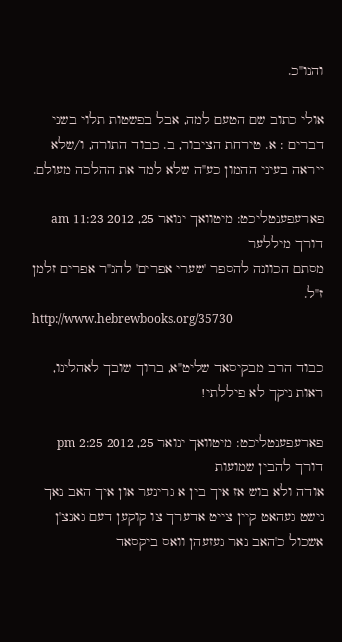והנו"כ.

אולי כתוב שם הטעם למה, אבל בפשטות תלוי בשני דברים : א. טירחת הציבור, ב. כבוד התורה, ו/שלא ייראה בעיני ההמון כע"ה שלא למד את ההלכה מעולם.

פארעפענטליכט: מיטוואך ינואר 25, 2012 11:23 am
דורך מיללער
מסתם הכוונה להספר 'שערי אפרים' להג"ר אפרים זלמן ז"ל.
http://www.hebrewbooks.org/35730

כבוד הרב מבקיסאד שליט"א, ברוך שובך לאהלינו, ראות ניקך לא פיללתי!

פארעפענטליכט: מיטוואך ינואר 25, 2012 2:25 pm
דורך להבין שמועות
אודה ולא בוש אז איך בין א גרינער און איך האב נאך נישט געהאט קיין צייט אדערך צו קוקען דעם גאנצ'ן אשכול כ'האב נאר געזעהן וואס ביקסאד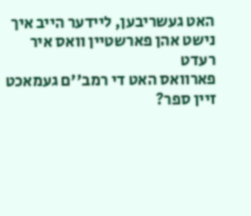האט געשריבען, ליידער הייב איך נישט אהן פארשטיין וואס איר רעדט
פארוואס האט די רמב''ם געמאכט זיין ספר?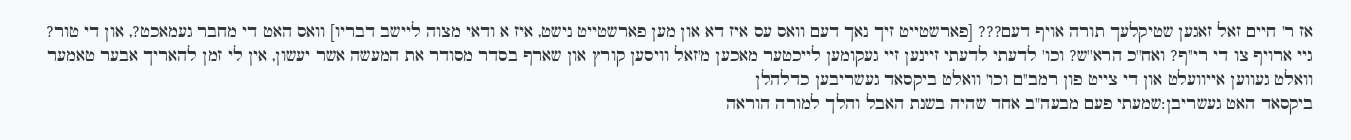אז ר' חיים זאל זאגען שטיקלעך תורה אויף דעם??? [פארשטייט זיך נאך דעם וואס עס איז דא און מען פארשטייט נישט, איז א ודאי מצוה ליישב דבריו] וואס האט די מחבר געמאכט?, און די טור? גיי ארויף צו די רי''ף? ואח''כ הרא''ש? וכו' לדעתי לדעתי זיינען זיי געקומען לייכטער מאכען מ'זאל וויסען קורץ און שארף בסדר מסודר את המעשה אשר יעשון, אין לי זמן להאריך אבער טאמער וואלט געווען אייוועלט און די צייט פון רמב''ם וכו' וואלט ביקסאד געשריבען כדלהלן
ביקסאד האט געשריבן:שמעתי פעם מבעה"ב אחד שהיה בשנת האבל והלך למורה הוראה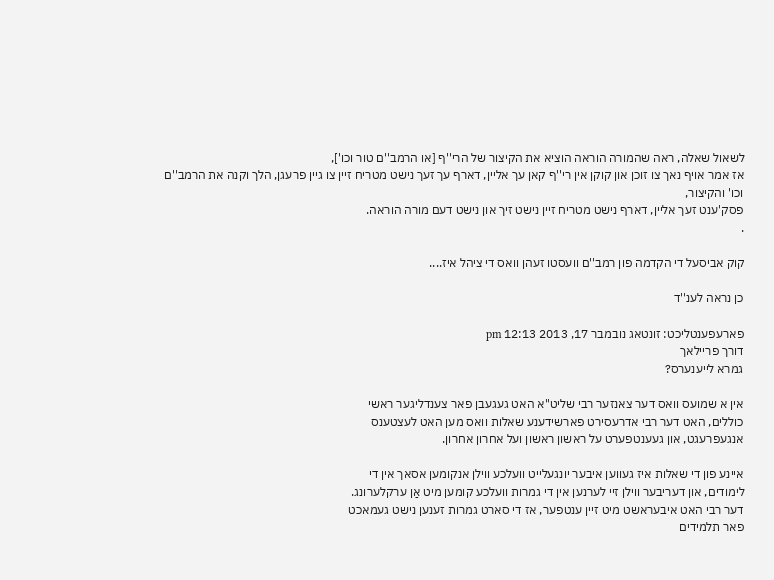לשאול שאלה, ראה שהמורה הוראה הוציא את הקיצור של הרי''ף [או הרמב''ם טור וכו'],
אז אמר אויף נאך צו זוכן און קוקן אין רי''ף קאן עך אליין, דארף עך זעך נישט מטריח זיין צו גיין פרעגן, הלך וקנה את הרמב''ם וכו' והקיצור,
פסק'ענט זעך אליין, דארף נישט מטריח זיין נישט זיך און נישט דעם מורה הוראה.
.

קוק אביסעל די הקדמה פון רמב''ם וועסטו זעהן וואס די ציהל איז....

כן נראה לענ''ד

פארעפענטליכט: זונטאג נובמבר 17, 2013 12:13 pm
דורך פריילאך
גמרא לייענערס?

אין א שמועס וואס דער צאנזער רבי שליט"א האט געגעבן פאר צענדליגער ראשי
כוללים, האט דער רבי אדרעסירט פארשידענע שאלות וואס מען האט לעצטענס
אנגעפרעגט, און געענטפערט על ראשון ראשון ועל אחרון אחרון.

איינע פון די שאלות איז געווען איבער יונגעלייט וועלכע ווילן אנקומען אסאך אין די
לימודים, און דעריבער ווילן זיי לערנען אין די גמרות וועלכע קומען מיט אַן ערקלערונג.
דער רבי האט איבעראשט מיט זיין ענטפער, אז די סארט גמרות זענען נישט געמאכט
פאר תלמידים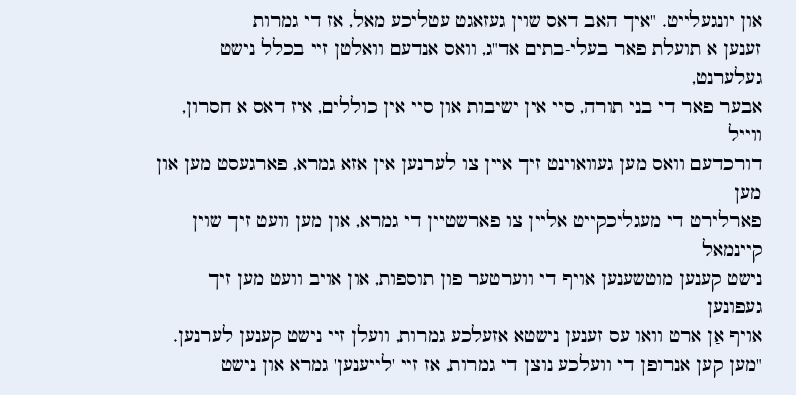און יונגעלייט. "איך האב דאס שוין געזאגט עטליכע מאל, אז די גמרות
זענען א תועלת פאר בעלי-בתים אד"ג, וואס אנדעם וואלטן זיי בכלל נישט געלערנט,
אבער פאר די בני תורה, סיי אין ישיבות און סיי אין כוללים, איז דאס א חסרון, ווייל
דורכדעם וואס מען געוואוינט זיך איין צו לערנען אין אזא גמרא, פארגעסט מען און מען
פארלירט די מעגליכקייט אליין צו פארשטיין די גמרא, און מען וועט זיך שוין קיינמאל
נישט קענען מוטשענען אויף די ווערטער פון תוספות, און אויב וועט מען זיך געפונען
אויף אַן ארט וואו עס זענען נישטא אזעלכע גמרות, וועלן זיי נישט קענען לערנען.
"מען קען אנרופן די וועלכע נוצן די גמרות, אז זיי 'לייענען' גמרא און נישט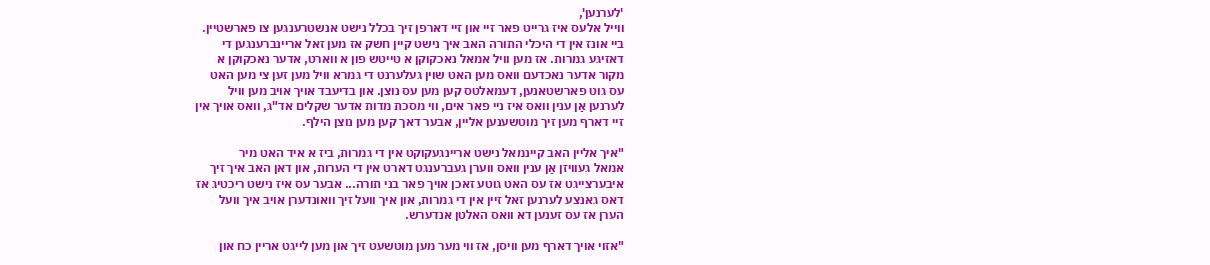'לערנען',
ווייל אלעס איז גרייט פאר זיי און זיי דארפן זיך בכלל נישט אנשטרענגען צו פארשטיין.
ביי אונז אין די היכלי התורה האב איך נישט קיין חשק אז מען זאל אריינברענגען די
דאזיגע גמרות. אז מען וויל אמאל נאכקוקן א טייטש פון א ווארט, אדער נאכקוקן א
מקור אדער נאכדעם וואס מען האט שוין געלערנט די גמרא וויל מען זען צי מען האט
עס גוט פארשטאנען, דעמאלטס קען מען עס נוצן. און בדיעבד אויך אויב מען וויל
לערנען אַן ענין וואס איז ניי פאר אים, ווי מסכת מדות אדער שקלים אד"ג, וואס אויך אין
זיי דארף מען זיך מוטשענען אליין, אבער דאך קען מען נוצן הילף.

"איך אליין האב קיינמאל נישט אריינגעקוקט אין די גמרות, ביז א איד האט מיר
אמאל געוויזן אַן ענין וואס ווערן געברענגט דארט אין די הערות, און דאן האב איך זיך
איבערצייגט אז עס האט גוטע זאכן אויך פאר בני תורה... אבער עס איז נישט ריכטיג אז
דאס גאנצע לערנען זאל זיין אין די גמרות, און איך וועל זיך וואונדערן אויב איך וועל
הערן אז עס זענען דא וואס האלטן אנדערש.

"אזוי אויך דארף מען וויסן, אז ווי מער מען מוטשעט זיך און מען לייגט אריין כח און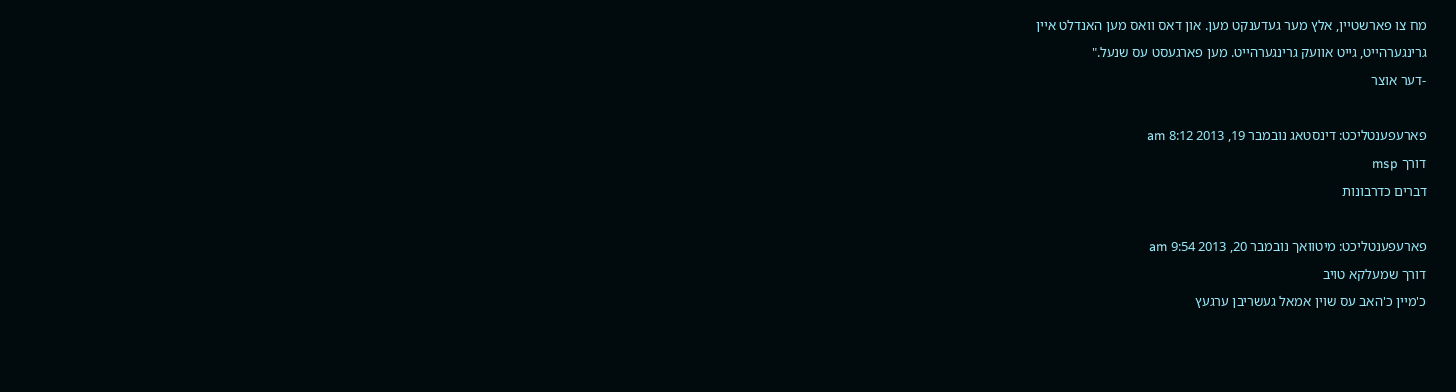מח צו פארשטיין, אלץ מער געדענקט מען. און דאס וואס מען האנדלט איין
גרינגערהייט, גייט אוועק גרינגערהייט. מען פארגעסט עס שנעל."
-דער אוצר

פארעפענטליכט: דינסטאג נובמבר 19, 2013 8:12 am
דורך msp
דברים כדרבונות

פארעפענטליכט: מיטוואך נובמבר 20, 2013 9:54 am
דורך שמעלקא טויב
כ'מיין כ'האב עס שוין אמאל געשריבן ערגעץ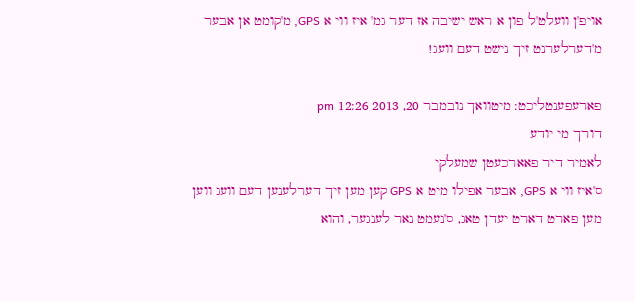אויפ'ן וועלט'ל פון א ראש ישיבה אז דער גמ' איז ווי א GPS, מ'קומט אן אבער מ'דערלערנט זיך נישט דעם וועג!

פארעפענטליכט: מיטוואך נובמבר 20, 2013 12:26 pm
דורך מי יודע
לאמיר דיר פאארכעטן שמעלקי
ס'איז ווי א GPS, אבער אפילו מיט א GPS קען מען זיך דערלענען דעם וועג ווען מען פארט דארט יעדן טאג, ס'נעמט נאר לענגער, והוא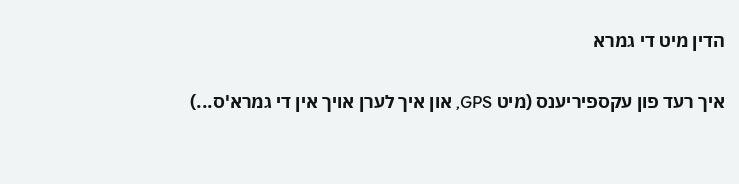הדין מיט די גמרא

איך רעד פון עקספיריענס (מיט GPS, און איך לערן אויך אין די גמרא'ס...)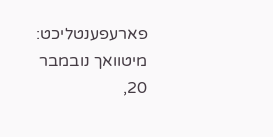פארעפענטליכט: מיטוואך נובמבר 20,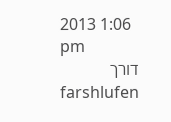2013 1:06 pm
דורך farshlufen